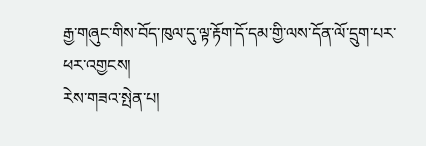རྒྱ་གཞུང་གིས་བོད་ཁུལ་དུ་ལྟ་རྟོག་དོ་དམ་གྱི་ལས་དོན་ལོ་དྲུག་པར་ཕར་འགྱངས།
རེས་གཟའ་སྤེན་པ།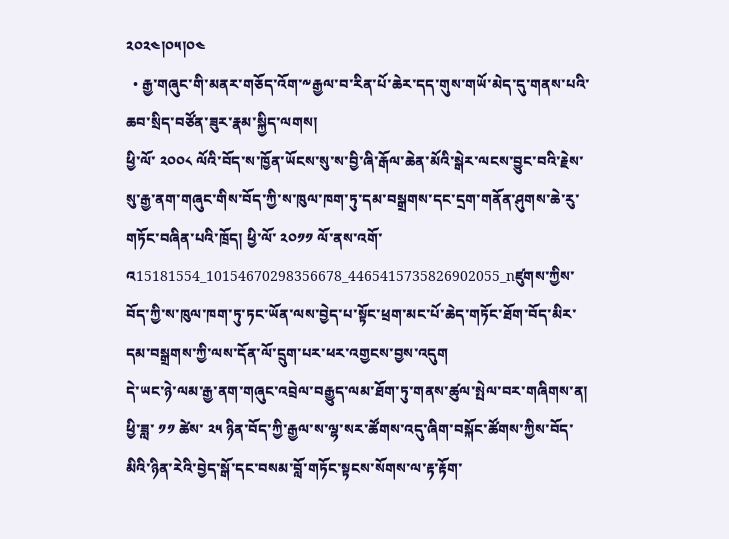༢༠༢༤།༠༥།༠༤
  • རྒྱ་གཞུང་གི་མནར་གཅོད་འོག་༸རྒྱལ་བ་རིན་པོ་ཆེར་དད་གུས་གཡོ་མེད་དུ་གནས་པའི་ཆབ་སྲིད་བཙོན་ཟུར་རྣམ་སྐྱིད་ལགས།
ཕྱི་ལོ་ ༢༠༠༨ ལོའི་བོད་ས་ཁྱོན་ཡོངས་སུ་ས་བྱི་ཞི་རྒོལ་ཆེན་མོའི་སྒེར་ལངས་བྱུང་བའི་རྗེས་སུ་རྒྱ་ནག་གཞུང་གིས་བོད་ཀྱི་ས་ཁུལ་ཁག་ཏུ་དམ་བསྒྲགས་དང་དྲག་གནོན་ཤུགས་ཆེ་རུ་གཏོང་བཞིན་པའི་ཁྲོད། ཕྱི་ལོ་ ༢༠༡༡ ལོ་ནས་འགོ་འ15181554_10154670298356678_4465415735826902055_nཛུགས་ཀྱིས་བོད་ཀྱི་ས་ཁུལ་ཁག་ཏུ་ཏང་ཡོན་ལས་བྱེད་པ་སྟོང་ཕྲག་མང་པོ་ཆེད་གཏོང་ཐོག་བོད་མིར་དམ་བསྒྲགས་ཀྱི་ལས་དོན་ལོ་དྲུག་པར་ཕར་འགྱངས་བྱས་འདུག
དེ་ཡང་ཉེ་ལམ་རྒྱ་ནག་གཞུང་འབྲེལ་བརྒྱུད་ལམ་ཐོག་ཏུ་གནས་ཚུལ་སྤེལ་བར་གཞིགས་ན། ཕྱི་ཟླ་ ༡༡ ཚེས་ ༢༥ ཉིན་བོད་ཀྱི་རྒྱལ་ས་ལྷ་སར་ཚོགས་འདུ་ཞིག་བསྐོང་ཚོགས་ཀྱིས་བོད་མིའི་ཉིན་རེའི་བྱེད་སྒོ་དང་བསམ་བློ་གཏོང་སྟངས་སོགས་ལ་རྟ་རྟོག་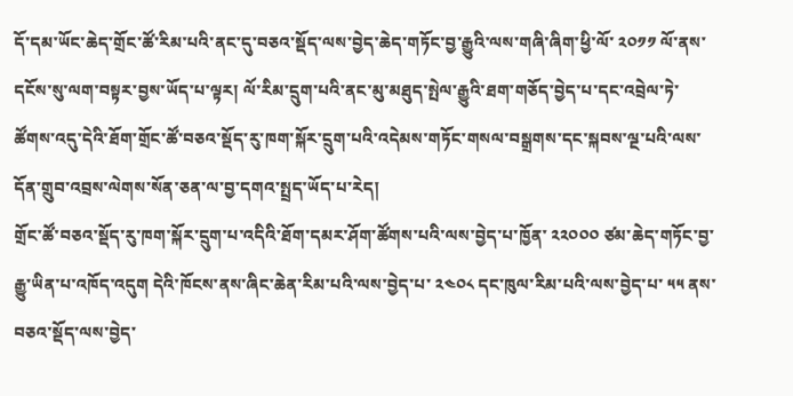དོ་དམ་ཡོང་ཆེད་གྲོང་ཚོ་རིམ་པའི་ནང་དུ་བཅའ་སྡོད་ལས་བྱེད་ཆེད་གཏོང་བྱ་རྒྱུའི་ལས་གཞི་ཞིག་ཕྱི་ལོ་ ༢༠༡༡ ལོ་ནས་དངོས་སུ་ལག་བསྟར་བྱས་ཡོད་པ་ལྟར། ལོ་རིམ་དྲུག་པའི་ནང་མུ་མཐུད་སྤེལ་རྒྱུའི་ཐག་གཅོད་བྱེད་པ་དང་འབྲེལ་ཏེ་ཚོགས་འདུ་དེའི་ཐོག་གྲོང་ཚོ་བཅའ་སྡོད་རུ་ཁག་སྐོར་དྲུག་པའི་འདེམས་གཏོང་གསལ་བསྒྲགས་དང་སྐབས་ལྔ་པའི་ལས་དོན་གྲུབ་འབྲས་ལེགས་སོན་ཅན་ལ་བྱ་དགའ་སྤྲད་ཡོད་པ་རེད།
གྲོང་ཚོ་བཅའ་སྡོད་རུ་ཁག་སྐོར་དྲུག་པ་འདིའི་ཐོག་དམར་ཤོག་ཚོགས་པའི་ལས་བྱེད་པ་ཁྱོན་ ༢༢༠༠༠ ཙམ་ཆེད་གཏོང་བྱ་རྒྱུ་ཡིན་པ་འཁོད་འདུག དེའི་ཁོངས་ནས་ཞིང་ཆེན་རིམ་པའི་ལས་བྱེད་པ་ ༢༤༠༨ དང་ཁུལ་རིམ་པའི་ལས་བྱེད་པ་ ༥༥ ནས་བཅའ་སྡོད་ལས་བྱེད་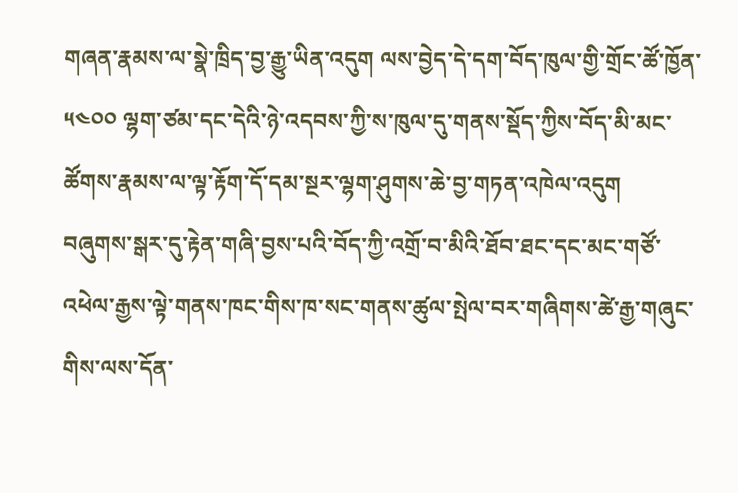གཞན་རྣམས་ལ་སྣེ་ཁྲིད་བྱ་རྒྱུ་ཡིན་འདུག ལས་བྱེད་དེ་དག་བོད་ཁུལ་གྱི་གྲོང་ཚོ་ཁྱོན་ ༥༤༠༠ ལྷག་ཙམ་དང་དེའི་ཉེ་འདབས་ཀྱི་ས་ཁུལ་དུ་གནས་སྡོད་ཀྱིས་བོད་མི་མང་ཚོགས་རྣམས་ལ་ལྟ་རྟོག་དོ་དམ་སྔར་ལྷག་ཤུགས་ཆེ་བྱ་གཏན་འཁེལ་འདུག
བཞུགས་སྒར་དུ་རྟེན་གཞི་བྱས་པའི་བོད་ཀྱི་འགྲོ་བ་མིའི་ཐོབ་ཐང་དང་མང་གཙོ་འཕེལ་རྒྱས་ལྟེ་གནས་ཁང་གིས་ཁ་སང་གནས་ཚུལ་སྤེལ་བར་གཞིགས་ཚེ་རྒྱ་གཞུང་གིས་ལས་དོན་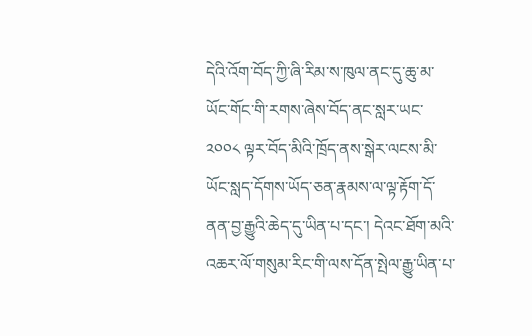དེའི་འོག་བོད་ཀྱི་ཞི་རིམ་ས་ཁུལ་ནང་དུ་ཆུ་མ་ཡོང་གོང་གི་རགས་ཞེས་བོད་ནང་སླར་ཡང་ ༢༠༠༨ ལྟར་བོད་མིའི་ཁྲོད་ནས་སྒེར་ལངས་མི་ཡོང་སླད་དོགས་ཡོད་ཅན་རྣམས་ལ་ལྟ་རྟོག་དོ་ནན་བྱ་རྒྱུའི་ཆེད་དུ་ཡིན་པ་དང་། དེའང་ཐོག་མའི་འཆར་ལོ་གསུམ་རིང་གི་ལས་དོན་སྤེལ་རྒྱུ་ཡིན་པ་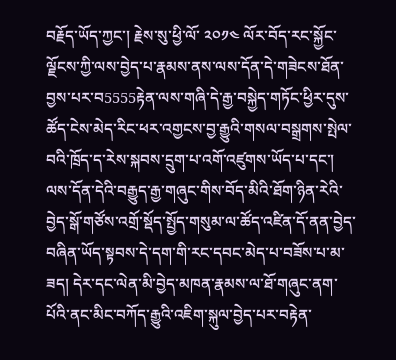བརྗོད་ཡོད་ཀྱང་། རྗེས་སུ་ཕྱི་ལོ་ ༢༠༡༤ ལོར་བོད་རང་སྐྱོང་ལྗོངས་ཀྱི་ལས་བྱེད་པ་རྣམས་ནས་ལས་དོན་དེ་གཟེངས་ཐོན་བྱས་པར་བ5555རྟེན་ལས་གཞི་དེ་རྒྱ་བསྐྱེད་གཏོང་ཕྱིར་དུས་ཚོད་ངེས་མེད་རིང་ཕར་འགྱངས་བྱ་རྒྱུའི་གསལ་བསྒྲགས་སྤེལ་བའི་ཁྲོད་ད་རེས་སྐབས་དྲུག་པ་འགོ་འཛུགས་ཡོད་པ་དང་། ལས་དོན་དེའི་བརྒྱུད་རྒྱ་གཞུང་གིས་བོད་མིའི་ཐོག་ཉིན་རེའི་བྱེད་སྒོ་གཙོས་འགྲོ་སྡོད་སྤྱོད་གསུམ་ལ་ཚོད་འཛིན་དོ་ནན་བྱེད་བཞིན་ཡོད་སྟབས་དེ་དག་གི་རང་དབང་མེད་པ་བཟོས་པ་མ་ཟད། དེར་དང་ལེན་མི་བྱེད་མཁན་རྣམས་ལ་ཐོ་གཞུང་ནག་པོའི་ནང་མིང་བཀོད་རྒྱུའི་འཇིག་སྐུལ་བྱེད་པར་བརྟེན་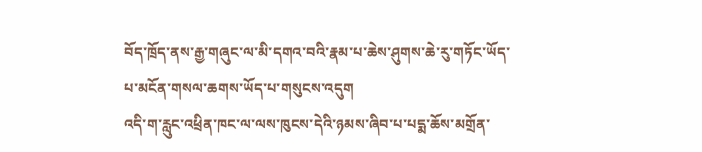བོད་ཁྲོད་ནས་རྒྱ་གཞུང་ལ་མི་དགའ་བའི་རྣམ་པ་ཆེས་ཤུགས་ཆེ་རུ་གཏོང་ཡོད་པ་མངོན་གསལ་ཆགས་ཡོད་པ་གསུངས་འདུག
འདི་ག་རླུང་འཕྲིན་ཁང་ལ་ལས་ཁུངས་དེའི་ཉམས་ཞིབ་པ་པདྨ་ཆོས་མགྲོན་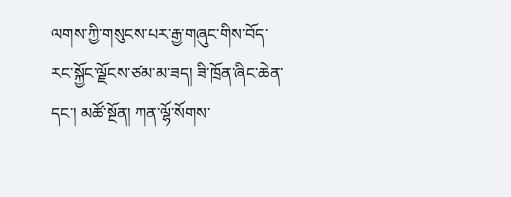ལགས་ཀྱི་གསུངས་པར་རྒྱ་གཞུང་གིས་བོད་རང་སྐྱོང་ལྗོངས་ཙམ་མ་ཟད། ཟི་ཁྲོན་ཞིང་ཆེན་དང་། མཚོ་སྔོན། ཀན་ལྷོ་སོགས་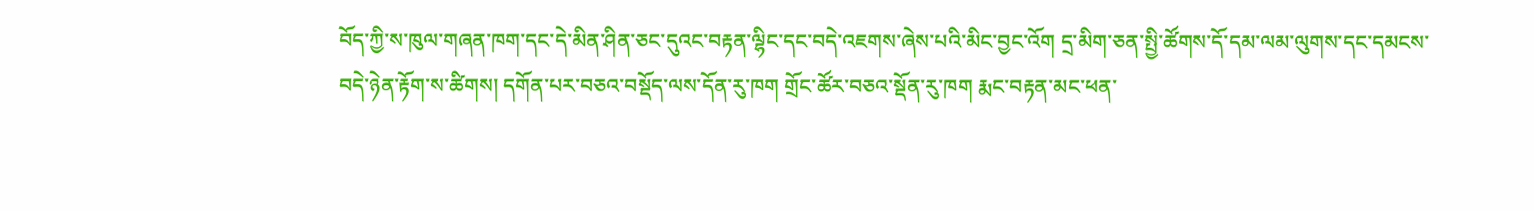བོད་ཀྱི་ས་ཁུལ་གཞན་ཁག་དང་དེ་མིན་ཤིན་ཅང་དུའང་བརྟན་ལྷིང་དང་བདེ་འཇགས་ཞེས་པའི་མིང་བྱང་འོག དྲ་མིག་ཅན་སྤྱི་ཚོགས་དོ་དམ་ལམ་ལུགས་དང་དམངས་བདེ་ཉེན་རྟོག་ས་ཚིགས། དགོན་པར་བཅའ་བསྡོད་ལས་དོན་རུ་ཁག གྲོང་ཚོར་བཅའ་སྡོན་རུ་ཁག རྨང་བརྟན་མང་ཕན་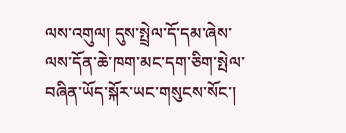ལས་འགུལ། དུས་སྤྲེལ་དོ་དམ་ཞེས་ལས་དོན་ཆེ་ཁག་མང་དག་ཅིག་སྤེལ་བཞིན་ཡོད་སྐོར་ཡང་གསུངས་སོང་།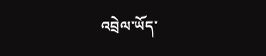འབྲེལ་ཡོད་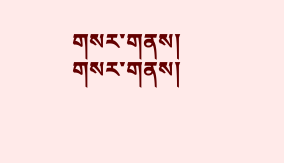གསར་གནས།
གསར་གནས།